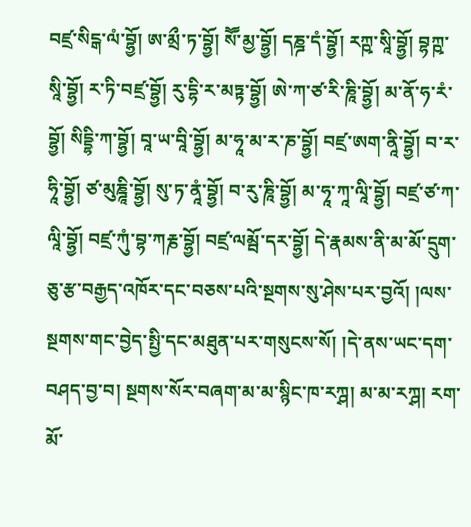བཛྲ་སིངྒ་ལཾ་བྷྱོ། ཨ་མྲྀ་ཏ་བྷྱོ། སཽ་མྱ་བྷྱོ། དཎྜ་དཾ་བྷྱོ། རཀྵ་སཱི་བྷྱོ། བྷཀྵ་སཱི་བྷྱོ། ར་ཏི་བཛྲ་བྷྱོ། རུ་དྷི་ར་མཏྟ་བྷྱོ། ཨེ་ཀ་ཙ་རི་ཎཱི་བྷྱོ། མ་ནོ་ཧ་རཾ་བྷྱོ། སིདྡྷི་ཀ་བྷྱོ། བཱ་ཡ་བཱི་བྷྱོ། མ་ཧཱ་མ་ར་ཎ་བྷྱོ། བཛྲ་ཨག་ནཱི་བྷྱོ། བ་ར་ཧཱི་བྷྱོ། ཙ་མུཎྜཱི་བྷྱོ། སུ་ཏ་ནཱཾ་བྷྱོ། བ་རུ་ཎཱི་བྷྱོ། མ་ཧཱ་ཀཱ་ལཱི་བྷྱོ། བཛྲ་ཙ་ཀ་ལཱི་བྷྱོ། བཛྲ་ཀུཾ་བྷ་ཀརྞ་བྷྱོ། བཛྲ་ལམྦོ་དར་བྷྱོ། དེ་རྣམས་ནི་མ་མོ་དྲུག་ཅུ་རྩ་བརྒྱད་འཁོར་དང་བཅས་པའི་སྔགས་སུ་ཤེས་པར་བྱའོ། །ལས་སྔགས་གང་བྱེད་སྤྱི་དང་མཐུན་པར་གསུངས་སོ། །དེ་ནས་ཡང་དག་བཤད་བྱ་བ། སྔགས་སོར་བཞག་མ་མ་སྙིང་ཁ་རཀྴ། མ་མ་རཀྴ། རག་མོ་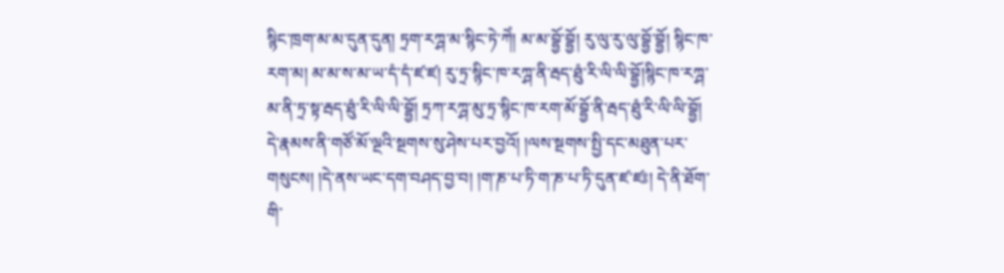སྙིང་ཁྲག་མ་མ་དུན་དུན། ཏྲག་རཀྴ་མ་སྙིང་ཏེ་ཀེཾ། མ་མ་བྷྱོ་བྷྱོ། རུ་ལུ་རུ་ལུ་བྷྱོ་བྷྱོ། སྙིང་ཁ་རག་མ། མ་མ་ས་མ་ཡ་དཾ་དཾ་ཛ་ཛ། རུ་ཏྲ་སྙིང་ཁ་རཀྴ་ནི་རྦད་ཐུཾ་རི་ལི་ལི་བྷྱོ།སྙིང་ཁ་རཀྴ་མ་ནི་ཏྲ་སྟ་རྦད་ཐུཾ་རི་ལི་ལི་བྷྱོ། ཏྲཀ་རཀྴ་མུ་ཏྲ་སྙིང་ཁ་རག་མོ་བྷྱོ་ནི་རྦད་ཐུཾ་རི་ལི་ལི་བྷྱོ། དེ་རྣམས་ནི་གཙོ་མོ་ལྔའི་སྔགས་སུ་ཤེས་པར་བྱའོ། །ལས་སྔགས་སྤྱི་དང་མཐུན་པར་གསུངས། །དེ་ནས་ཡང་དག་བཤད་བྱ་བ། །ག་ཎ་པ་ཏི་ག་ཎ་པ་ཏི་དུན་ཛ་ཛཿ། དེ་ནི་ཐོག་གི་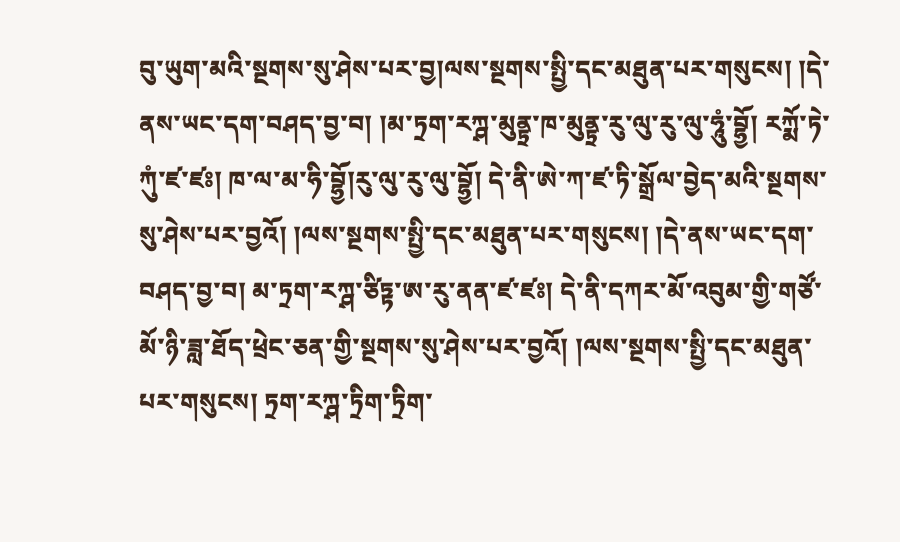བུ་ཡུག་མའི་སྔགས་སུ་ཤེས་པར་བྱ།ལས་སྔགས་སྤྱི་དང་མཐུན་པར་གསུངས། །དེ་ནས་ཡང་དག་བཤད་བྱ་བ། །མ་ཏྲག་རཀྴ་མུནྟྲ་ཁ་མུནྟྲ་རུ་ལུ་རུ་ལུ་ཧཱུཾ་བྷྱོ། རཀྨོ་ཏེ་ཀུཾ་ཛ་ཛཿ། ཁ་ལ་མ་ཧི་བྷྱོ།རུ་ལུ་རུ་ལུ་བྷྱོ། དེ་ནི་ཨེ་ཀ་ཛ་ཏི་སྒྲོལ་བྱེད་མའི་སྔགས་སུ་ཤེས་པར་བྱའོ། །ལས་སྔགས་སྤྱི་དང་མཐུན་པར་གསུངས། །དེ་ནས་ཡང་དག་བཤད་བྱ་བ། མ་ཏྲག་རཀྴ་ཙིཏྟ་ཨ་རུ་ནན་ཛ་ཛཿ། དེ་ནི་དཀར་མོ་འབུམ་གྱི་གཙོ་མོ་ཉི་ཟླ་ཐོད་ཕྲེང་ཅན་གྱི་སྔགས་སུ་ཤེས་པར་བྱའོ། །ལས་སྔགས་སྤྱི་དང་མཐུན་པར་གསུངས། ཏྲག་རཀྴ་ཏྲིག་ཏྲིག་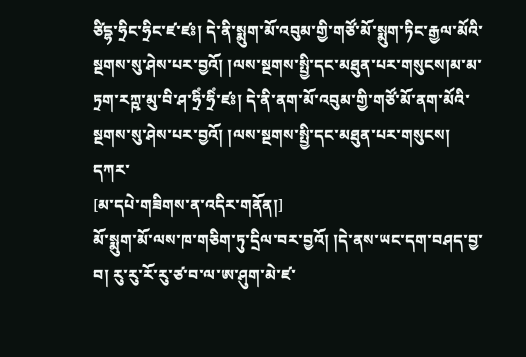ཙིདྷ་ཧྲིང་ཧྲིང་ཛ་ཛཿ། དེ་ནི་སྨུག་མོ་འབུམ་གྱི་གཙོ་མོ་སྨུག་ཏིང་རྒྱལ་མོའི་སྔགས་སུ་ཤེས་པར་བྱའོ། །ལས་སྔགས་སྤྱི་དང་མཐུན་པར་གསུངས།མ་མ་ཏྲག་རཀྵ་མུ་བི་ཤ་ཧྲིཾ་ཧྲིཾ་ཛཿ། དེ་ནི་ནག་མོ་འབུམ་གྱི་གཙོ་མོ་ནག་མོའི་སྔགས་སུ་ཤེས་པར་བྱའོ། །ལས་སྔགས་སྤྱི་དང་མཐུན་པར་གསུངས། དཀར་
[མ་དཔེ་གཟིགས་ན་འདིར་གནོན།]
མོ་སྨུག་མོ་ལས་ཁ་གཅིག་ཏུ་དྲིལ་བར་བྱའོ། །དེ་ནས་ཡང་དག་བཤད་བྱ་བ། རུ་རུ་རོ་རུ་ཙ་བ་ལ་ཨ་ཤུག་མེ་ཛ་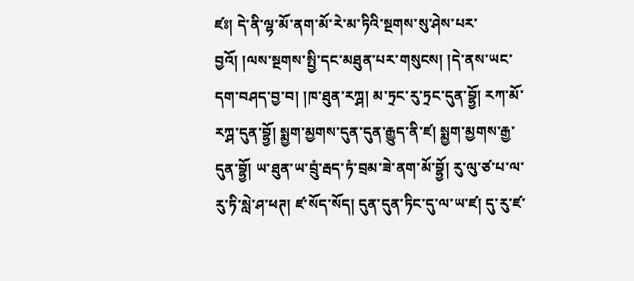ཛཿ། དེ་ནི་ལྷ་མོ་ནག་མོ་རེ་མ་ཏིའི་སྔགས་སུ་ཤེས་པར་བྱའོ། །ལས་སྔགས་སྤྱི་དང་མཐུན་པར་གསུངས། །དེ་ནས་ཡང་དག་བཤད་བྱ་བ། །ཁ་ཐུན་རཀྴ། མ་ཏྲང་རུ་ཏྲང་དུན་བྷྱོ། རཀ་མོ་རཀྴ་དུན་བྷྱོ། སྨྱག་མྱགས་དུན་དུན་རྒྱུད་ནི་ཛ། སྨྱག་མྱགས་རྒྱ་དུན་བྷྱོ། ཡ་ཐུན་ཡ་བྲུཾ་རྦད་ཏཾ་བྲམ་ཟེ་ནག་མོ་བྷྱོ། རུ་ལུ་ཙ་པ་ལ་རུ་ཏི་སླེ་ཤ་ཕཊ། ཛ་སོད་སོད། དུན་དུན་ཏིང་དུ་ལ་ཡ་ཛ། དུ་རུ་ཛ་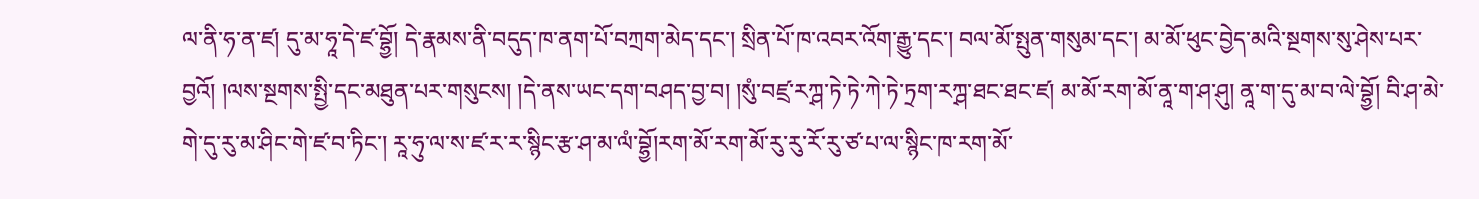ལ་ནི་ཧ་ན་ཛ། དུ་མ་ཧཱ་དེ་ཛ་བྷྱོ། དེ་རྣམས་ནི་བདུད་ཁ་ནག་པོ་བཀྲག་མེད་དང་། སྲིན་པོ་ཁ་འབར་འོག་རྒྱུ་དང་། བལ་མོ་སྤུན་གསུམ་དང་། མ་མོ་ཕུང་བྱེད་མའི་སྔགས་སུ་ཤེས་པར་བྱའོ། །ལས་སྔགས་སྤྱི་དང་མཐུན་པར་གསུངས། །དེ་ནས་ཡང་དག་བཤད་བྱ་བ། །སུཾ་བཛྲ་རཀྴ་ཏེ་ཏེ་ཀེ་ཏེ་ཏྲག་རཀྴ་ཐང་ཐང་ཛ། མ་མོ་རག་མོ་ནཱ་ག་ཤ་ཤུ། ནཱ་ག་དུ་མ་བ་ལེ་བྷྱོ། བི་ཤ་མེ་གེ་དུ་རུ་མ་ཤིང་གེ་ཛ་བ་ཏིང་། རཱ་ཧུ་ལ་ས་ཛ་ར་ར་སྙིང་རྩ་ཤ་མ་ལཾ་བྷྱོ།རག་མོ་རག་མོ་རུ་རུ་རོ་རུ་ཙ་པ་ལ་སྙིང་ཁ་རག་མོ་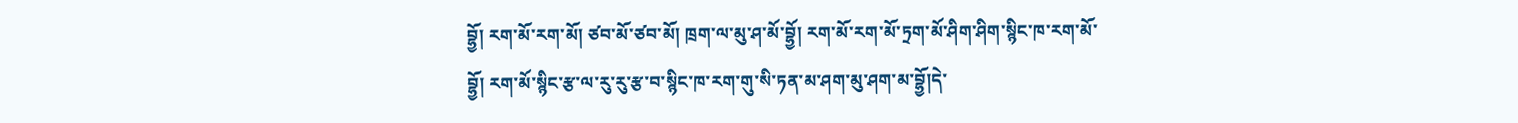བྷྱོ། རག་མོ་རག་མོ། ཙབ་མོ་ཙབ་མོ། ཁྲག་ལ་མུ་ཤ་མོ་བྷྱོ། རག་མོ་རག་མོ་ཏྲག་མོ་ཤིག་ཤིག་སྙིང་ཁ་རག་མོ་བྷྱོ། རག་མོ་སྙིང་རྩ་ལ་རུ་རུ་རྩ་བ་སྙིང་ཁ་རག་གུ་སི་ཏན་མ་ཤག་མུ་ཤག་མ་བྷྱོ།དེ་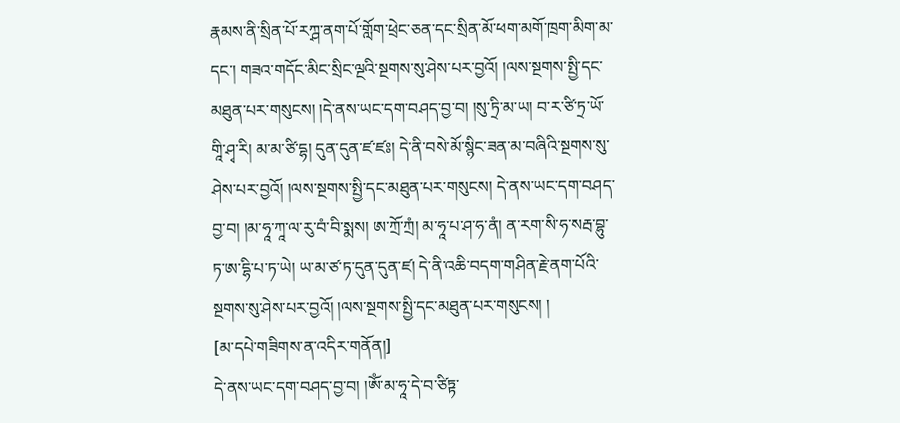རྣམས་ནི་སྲིན་པོ་རཀྴ་ནག་པོ་གློག་ཕྲེང་ཅན་དང་སྲིན་མོ་ཕག་མགོ་ཁྲག་མིག་མ་དང་། གཟའ་གདོང་མིང་སྲིང་ལྔའི་སྔགས་སུ་ཤེས་པར་བྱའོ། །ལས་སྔགས་སྤྱི་དང་མཐུན་པར་གསུངས། །དེ་ནས་ཡང་དག་བཤད་བྱ་བ། །སུ་ཏྲི་མ་ཡ། བ་ར་ཙི་ཏྲ་ཡོ་གཱི་ཤྭ་རི། མ་མ་ཙི་དྷ། དུན་དུན་ཛ་ཛཿ། དེ་ནི་བསེ་མོ་སྙིང་ཟན་མ་བཞིའི་སྔགས་སུ་ཤེས་པར་བྱའོ། །ལས་སྔགས་སྤྱི་དང་མཐུན་པར་གསུངས། དེ་ནས་ཡང་དག་བཤད་བྱ་བ། །མ་ཧཱ་ཀཱ་ལ་རུ་བཾ་བི་སྨས། ཨ་ཀྲོ་ཀྲཾ། མ་ཧཱ་པ་ཤ་ཧ་ནཾ། ན་རག་སི་ཧ་སརྦ་བྷུ་ཏ་ཨ་དྷི་པ་ཏ་ཡེ། ཡ་མ་ཙ་ཏ་དུན་དུན་ཛ། དེ་ནི་འཆི་བདག་གཤིན་རྗེ་ནག་པོའི་སྔགས་སུ་ཤེས་པར་བྱའོ། །ལས་སྔགས་སྤྱི་དང་མཐུན་པར་གསུངས། །
[མ་དཔེ་གཟིགས་ན་འདིར་གནོན།]
དེ་ནས་ཡང་དག་བཤད་བྱ་བ། །ཨོཾ་མ་ཧཱ་དེ་བ་ཙིཏྟ་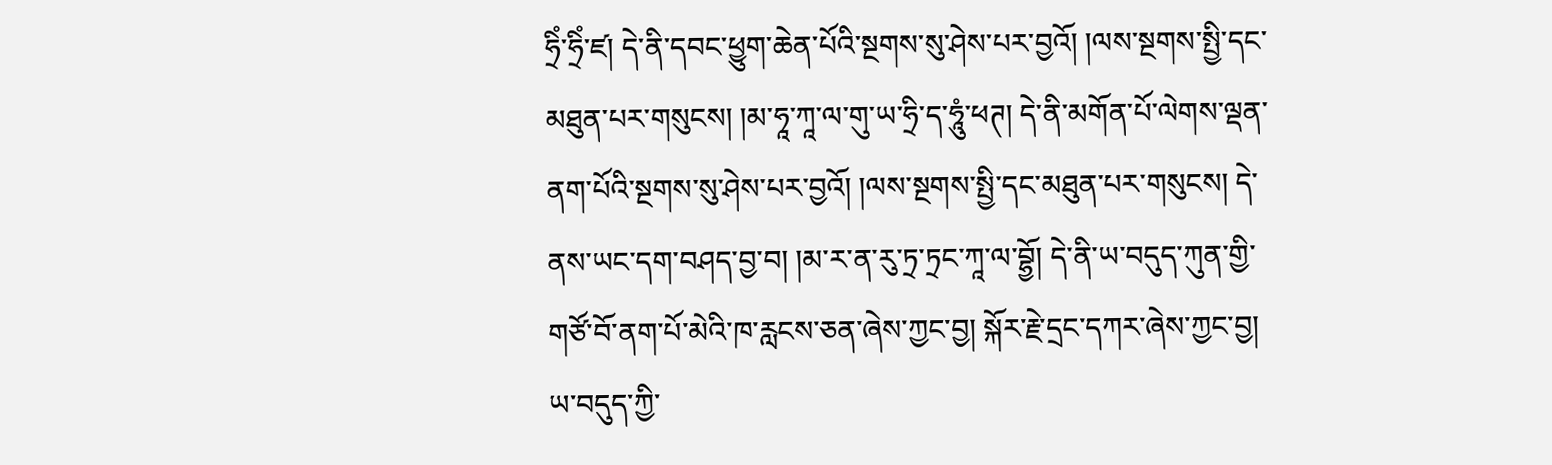ཧྲིཾ་ཧྲིཾ་ཛ། དེ་ནི་དབང་ཕྱུག་ཆེན་པོའི་སྔགས་སུ་ཤེས་པར་བྱའོ། །ལས་སྔགས་སྤྱི་དང་མཐུན་པར་གསུངས། །མ་ཧཱ་ཀཱ་ལ་གུ་ཡ་ཧྲི་ད་ཧཱུཾ་ཕཊ། དེ་ནི་མགོན་པོ་ལེགས་ལྡན་ནག་པོའི་སྔགས་སུ་ཤེས་པར་བྱའོ། །ལས་སྔགས་སྤྱི་དང་མཐུན་པར་གསུངས། དེ་ནས་ཡང་དག་བཤད་བྱ་བ། །མ་ར་ན་རུ་ཏྲ་ཏྲང་ཀཱ་ལ་བྷྱོ། དེ་ནི་ཡ་བདུད་ཀུན་གྱི་གཙོ་བོ་ནག་པོ་མེའི་ཁ་རླངས་ཅན་ཞེས་ཀྱང་བྱ། སྐོར་རྗེ་དྲང་དཀར་ཞེས་ཀྱང་བྱ། ཡ་བདུད་ཀྱི་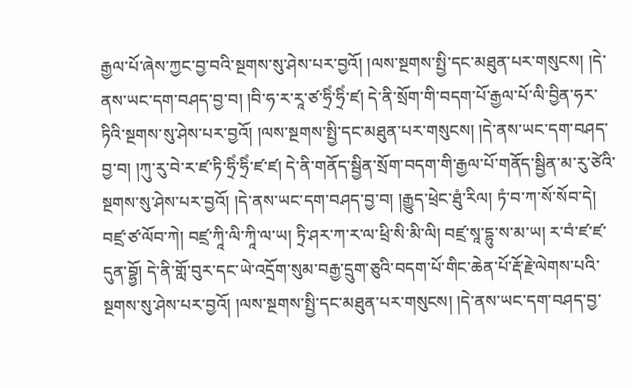རྒྱལ་པོ་ཞེས་ཀྱང་བྱ་བའི་སྔགས་སུ་ཤེས་པར་བྱའོ། །ལས་སྔགས་སྤྱི་དང་མཐུན་པར་གསུངས། །དེ་ནས་ཡང་དག་བཤད་བྱ་བ། །བི་ཧ་ར་རཱ་ཙ་ཧྲིཾ་ཧྲིཾ་ཛ། དེ་ནི་སྲོག་གི་བདག་པོ་རྒྱལ་པོ་ལི་བྱིན་ཧར་ཏིའི་སྔགས་སུ་ཤེས་པར་བྱའོ། །ལས་སྔགས་སྤྱི་དང་མཐུན་པར་གསུངས། །དེ་ནས་ཡང་དག་བཤད་བྱ་བ། །ཀུ་རུ་བེ་ར་ཛ་ཏི་ཧྲིཾ་ཧྲིཾ་ཛ་ཛ། དེ་ནི་གནོད་སྦྱིན་སྲོག་བདག་གི་རྒྱལ་པོ་གནོད་སྦྱིན་མ་རུ་ཙེའི་སྔགས་སུ་ཤེས་པར་བྱའོ། །དེ་ནས་ཡང་དག་བཤད་བྱ་བ། །རྒྱུད་ཕྲེང་ཐུཾ་རིལ། ཏཾ་བ་ཀ་སོ་སོབ་དེ། བཛྲ་ཙ་ལོབ་ཀེ། བཛྲ་ཀཱི་ལི་ཀཱི་ལ་ཡ། ཏྲི་ཤར་ཀ་ར་ལ་ཕྲི་སི་མི་ལི། བཛྲ་སཱ་དྷུ་ས་མ་ཡ། ར་བཾ་ཛ་ཛ་དུན་བྷྱོ། དེ་ནི་གློ་བུར་དང་ཡེ་འདྲོག་སུམ་བརྒྱ་དྲུག་ཅུའི་བདག་པོ་གིང་ཆེན་པོ་རྡོ་རྗེ་ལེགས་པའི་སྔགས་སུ་ཤེས་པར་བྱའོ། །ལས་སྔགས་སྤྱི་དང་མཐུན་པར་གསུངས། །དེ་ནས་ཡང་དག་བཤད་བྱ་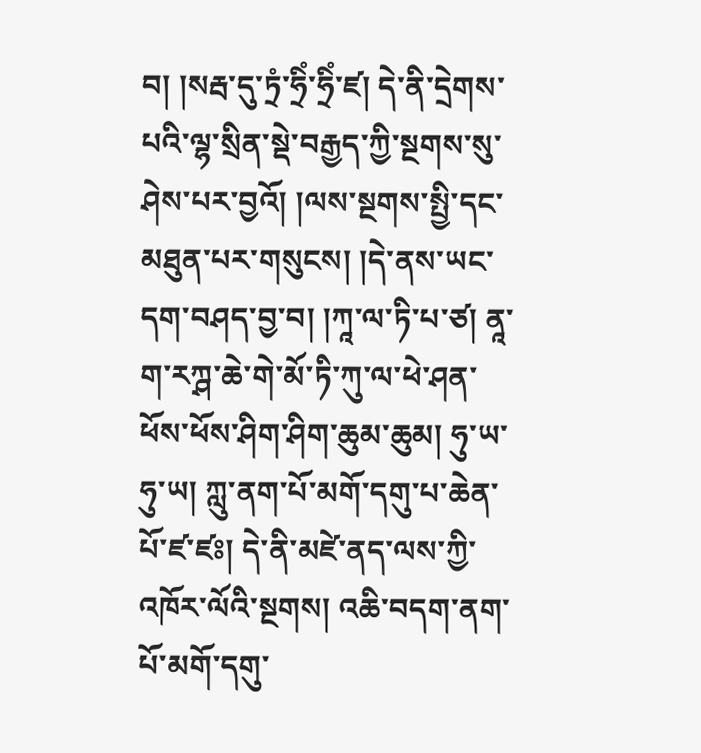བ། །སརྦ་དུ་ཏྲཾ་ཧྲིཾ་ཧྲིཾ་ཛ། དེ་ནི་དྲེགས་པའི་ལྷ་སྲིན་སྡེ་བརྒྱད་ཀྱི་སྔགས་སུ་ཤེས་པར་བྱའོ། །ལས་སྔགས་སྤྱི་དང་མཐུན་པར་གསུངས། །དེ་ནས་ཡང་དག་བཤད་བྱ་བ། །ཀཱ་ལ་ཏི་པ་ཙ། ནཱ་ག་རཀྴ་ཆེ་གེ་མོ་ཏི་ཀུ་ལ་ཕེ་ཤན་ཕོས་ཕོས་ཤིག་ཤིག་ཆུམ་ཆུམ། ཧུ་ཡ་ཧུ་ཡ། ཀླུ་ནག་པོ་མགོ་དགུ་པ་ཆེན་པོ་ཛ་ཛཿ། དེ་ནི་མཛེ་ནད་ལས་ཀྱི་འཁོར་ལོའི་སྔགས། འཆི་བདག་ནག་པོ་མགོ་དགུ་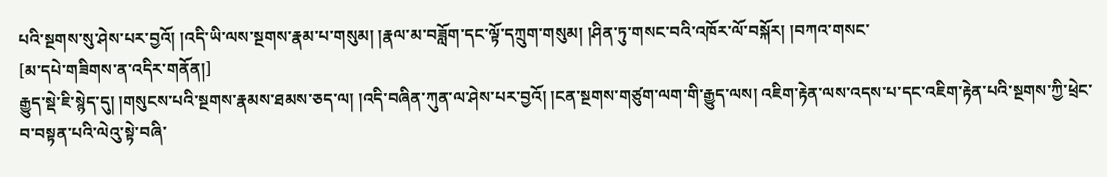པའི་སྔགས་སུ་ཤེས་པར་བྱའོ། །འདི་ཡི་ལས་སྔགས་རྣམ་པ་གསུམ། །རྣལ་མ་བཟློག་དང་ལྟོ་དཀྲུག་གསུམ། །ཤིན་ཏུ་གསང་བའི་འཁོར་ལོ་བསྐོར། །བཀའ་གསང་
[མ་དཔེ་གཟིགས་ན་འདིར་གནོན།]
རྒྱུད་སྡེ་ཇི་སྙེད་དུ། །གསུངས་པའི་སྔགས་རྣམས་ཐམས་ཅད་ལ། །འདི་བཞིན་ཀུན་ལ་ཤེས་པར་བྱའོ། །ངན་སྔགས་གཙུག་ལག་གི་རྒྱུད་ལས། འཇིག་རྟེན་ལས་འདས་པ་དང་འཇིག་རྟེན་པའི་སྔགས་ཀྱི་ཕྲེང་བ་བསྟན་པའི་ལེའུ་སྟེ་བཞི་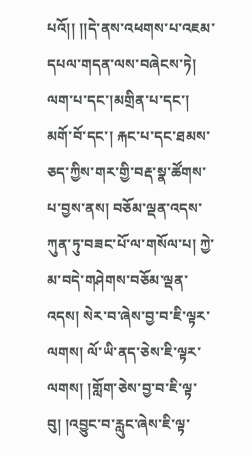པའོ།། །།དེ་ནས་འཕགས་པ་འཇམ་དཔལ་གདན་ལས་བཞེངས་ཏེ། ལག་པ་དང་།མགྲིན་པ་དང་། མགོ་བོ་དང་། རྐང་པ་དང་ཐམས་ཅད་ཀྱིས་གར་གྱི་བརྡ་སྣ་ཚོགས་པ་བྱས་ནས། བཅོམ་ལྡན་འདས་ཀུན་ཏུ་བཟང་པོ་ལ་གསོལ་པ། ཀྱེ་མ་བདེ་གཤེགས་བཅོམ་ལྡན་འདས། སེར་བ་ཞེས་བྱ་བ་ཇི་ལྟར་ལགས། ལོ་ཡི་ནད་ཅེས་ཇི་ལྟར་ལགས། །གློག་ཅེས་བྱ་བ་ཇི་ལྟ་བུ། །འབྱུང་བ་རླུང་ཞེས་ཇི་ལྟ་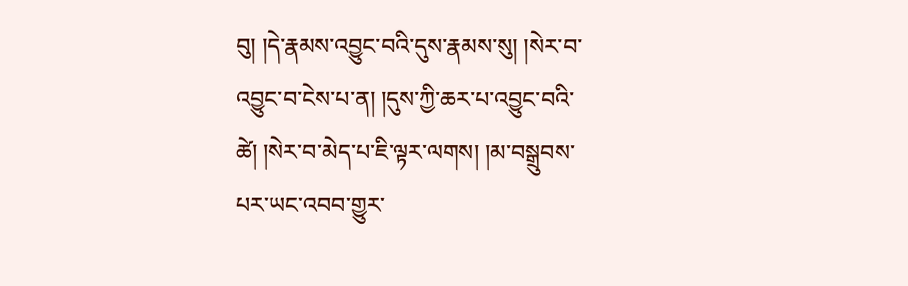བུ། །དེ་རྣམས་འབྱུང་བའི་དུས་རྣམས་སུ། །སེར་བ་འབྱུང་བ་ངེས་པ་ན། །དུས་ཀྱི་ཆར་པ་འབྱུང་བའི་ཚེ། །སེར་བ་མེད་པ་ཇི་ལྟར་ལགས། །མ་བསྒྲུབས་པར་ཡང་འབབ་གྱུར་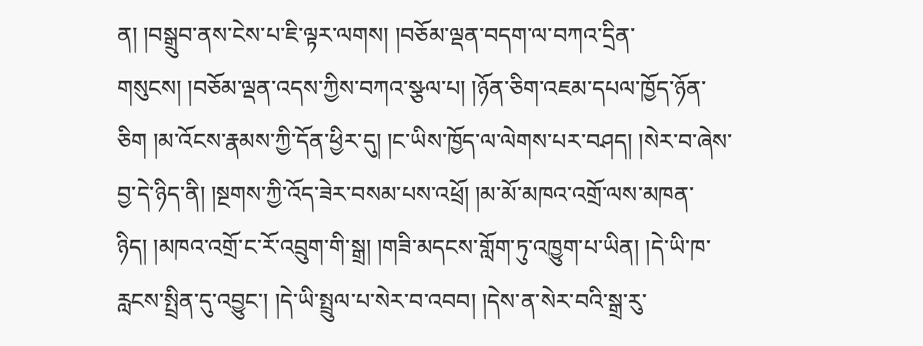ན། །བསྒྲུབ་ནས་ངེས་པ་ཇི་ལྟར་ལགས། །བཅོམ་ལྡན་བདག་ལ་བཀའ་དྲིན་གསུངས། །བཅོམ་ལྡན་འདས་ཀྱིས་བཀའ་སྩལ་པ། །ཉོན་ཅིག་འཇམ་དཔལ་ཁྱོད་ཉོན་ཅིག །མ་འོངས་རྣམས་ཀྱི་དོན་ཕྱིར་དུ། །ང་ཡིས་ཁྱོད་ལ་ལེགས་པར་བཤད། །སེར་བ་ཞེས་བྱ་དེ་ཉིད་ནི། །སྔགས་ཀྱི་འོད་ཟེར་བསམ་པས་འཕྲོ། །མ་མོ་མཁའ་འགྲོ་ལས་མཁན་ཉིད། །མཁའ་འགྲོ་ང་རོ་འབྲུག་གི་སྒྲ། །གཟི་མདངས་གློག་ཏུ་འཁྱུག་པ་ཡིན། །དེ་ཡི་ཁ་རླངས་སྤྲིན་དུ་འབྱུང་། །དེ་ཡི་སྤྲུལ་པ་སེར་བ་འབབ། །དེས་ན་སེར་བའི་སྒྲ་རུ་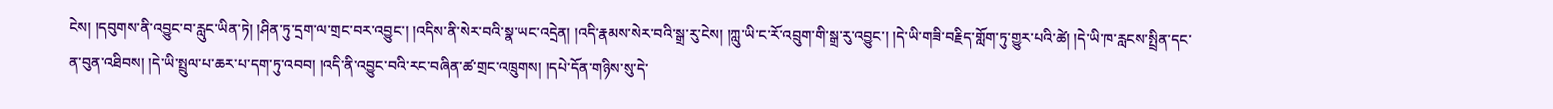ངེས། །དབུགས་ནི་འབྱུང་བ་རླུང་ཡིན་ཏེ། །ཤིན་ཏུ་དྲག་ལ་གྲང་བར་འབྱུང་། །འདིས་ནི་སེར་བའི་སྣ་ཡང་འདྲེན། །འདི་རྣམས་སེར་བའི་སྒྲ་རུ་ངེས། །ཀླུ་ཡི་ང་རོ་འབྲུག་གི་སྒྲ་རུ་འབྱུང་། །དེ་ཡི་གཟི་བརྗིད་གློག་ཏུ་གྱུར་པའི་ཚེ། །དེ་ཡི་ཁ་རླངས་སྤྲིན་དང་ན་བུན་འཐིབས། །དེ་ཡི་སྤྲུལ་པ་ཆར་པ་དག་ཏུ་འབབ། །འདི་ནི་འབྱུང་བའི་རང་བཞིན་ཚ་གྲང་འཁྲུགས། །དཔེ་དོན་གཉིས་སུ་དེ་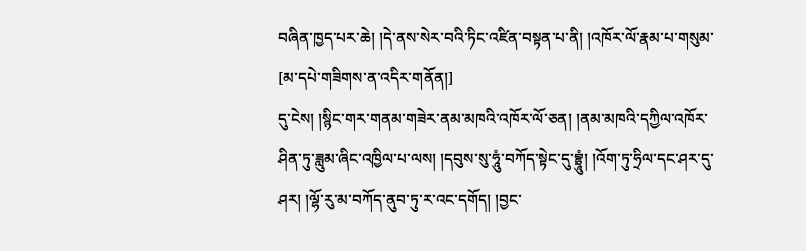བཞིན་ཁྱད་པར་ཆེ། །དེ་ནས་སེར་བའི་ཏིང་འཛིན་བསྟན་པ་ནི། །འཁོར་ལོ་རྣམ་པ་གསུམ་
[མ་དཔེ་གཟིགས་ན་འདིར་གནོན།]
དུ་ངེས། །སྙིང་གར་གནམ་གཟེར་ནམ་མཁའི་འཁོར་ལོ་ཅན། །ནམ་མཁའི་དཀྱིལ་འཁོར་ཤིན་ཏུ་ཟླུམ་ཞིང་འཁྱིལ་པ་ལས། །དབུས་སུ་ཧཱུཾ་བཀོད་སྟེང་དུ་བྷྲཱུཾ། །འོག་ཏུ་ཧྲིལ་དང་ཤར་དུ་ཤར། །ལྷོ་རུ་མ་བཀོད་ནུབ་ཏུ་ར་འང་དགོད། །བྱང་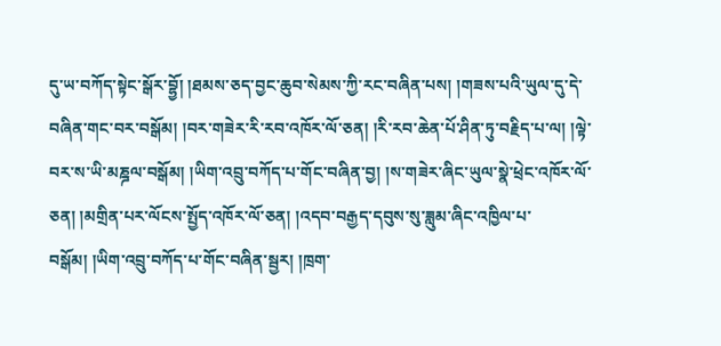དུ་ཡ་བཀོད་སྟེང་སྒོར་བྷྱོ། །ཐམས་ཅད་བྱང་ཆུབ་སེམས་ཀྱི་རང་བཞིན་པས། །གཟས་པའི་ཡུལ་དུ་དེ་བཞིན་གང་བར་བསྒོམ། །བར་གཟེར་རི་རབ་འཁོར་ལོ་ཅན། །རི་རབ་ཆེན་པོ་ཤིན་ཏུ་བརྗིད་པ་ལ། །ལྟེ་བར་ས་ཡི་མཎྜལ་བསྒོམ། །ཡིག་འབྲུ་བཀོད་པ་གོང་བཞིན་བྱ། །ས་གཟེར་ཞིང་ཡུལ་སྣེ་ཕྲེང་འཁོར་ལོ་ཅན། །མགྲིན་པར་ལོངས་སྤྱོད་འཁོར་ལོ་ཅན། །འདབ་བརྒྱད་དབུས་སུ་ཟླུམ་ཞིང་འཁྱིལ་པ་བསྒོམ། །ཡིག་འབྲུ་བཀོད་པ་གོང་བཞིན་སྦྱར། །ཁྲག་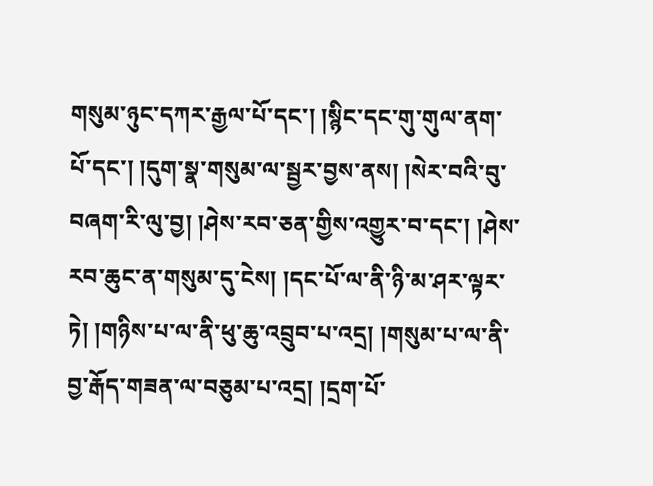གསུམ་ཉུང་དཀར་རྒྱལ་པོ་དང་། །སྙིང་དང་གུ་གུལ་ནག་པོ་དང་། །དུག་སྣ་གསུམ་ལ་སྦྱར་བྱས་ནས། །སེར་བའི་བུ་བཞག་རི་ལུ་བྱ། །ཤེས་རབ་ཅན་གྱིས་འགྱུར་བ་དང་། །ཤེས་རབ་ཆུང་ན་གསུམ་དུ་ངེས། །དང་པོ་ལ་ནི་ཉི་མ་ཤར་ལྟར་ཏེ། །གཉིས་པ་ལ་ནི་ཕུ་ཆུ་འབྲུབ་པ་འདྲ། །གསུམ་པ་ལ་ནི་བྱ་རྒོད་གཟན་ལ་བཅུམ་པ་འདྲ། །དྲག་པོ་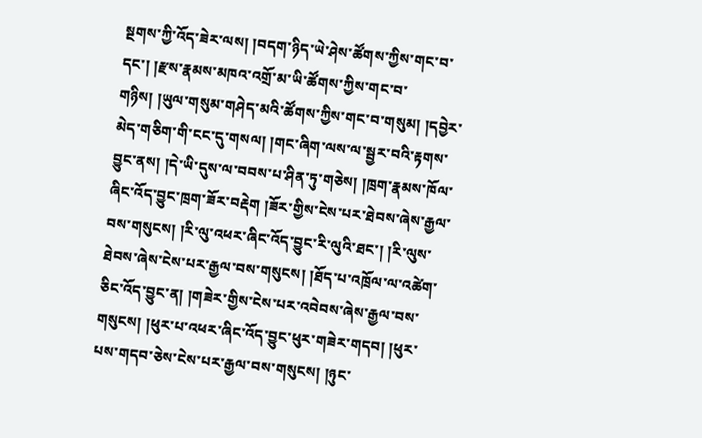སྔགས་ཀྱི་འོད་ཟེར་ལས། །བདག་ཉིད་ཡེ་ཤེས་ཚོགས་ཀྱིས་གང་བ་དང་། །རྫས་རྣམས་མཁའ་འགྲོ་མ་ཡི་ཚོགས་ཀྱིས་གང་བ་གཉིས། །ཡུལ་གསུམ་གཤེད་མའི་ཚོགས་ཀྱིས་གང་བ་གསུམ། །དབྱེར་མེད་གཅིག་གི་ངང་དུ་གསལ། །གང་ཞིག་ལས་ལ་སྦྱར་བའི་རྟགས་བྱུང་ནས། །དེ་ཡི་དུས་ལ་བབས་པ་ཤིན་ཏུ་གཅེས། །ཁྲག་རྣམས་ཁོལ་ཞིང་འོད་བྱུང་ཁྲག་ཟོར་བརྡེག །ཟོར་གྱིས་ངེས་པར་ཐེབས་ཞེས་རྒྱལ་བས་གསུངས། །རི་ལུ་འཕར་ཞིང་འོད་བྱུང་རི་ལུའི་ཐང་། །རི་ལུས་ཐེབས་ཞེས་ངེས་པར་རྒྱལ་བས་གསུངས། །ཐོད་པ་འཁྲོལ་ལ་འཚེག་ཅིང་འོད་བྱུང་ན། །གཟེར་གྱིས་ངེས་པར་འབེབས་ཞེས་རྒྱལ་བས་གསུངས། །ཕུར་པ་འཕར་ཞིང་འོད་བྱུང་ཕུར་གཟེར་གདབ། །ཕུར་པས་གདབ་ཅེས་ངེས་པར་རྒྱལ་བས་གསུངས། །ཉུང་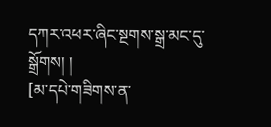དཀར་འཕར་ཞིང་སྔགས་སྒྲ་མང་དུ་སྒྲོགས། །
[མ་དཔེ་གཟིགས་ན་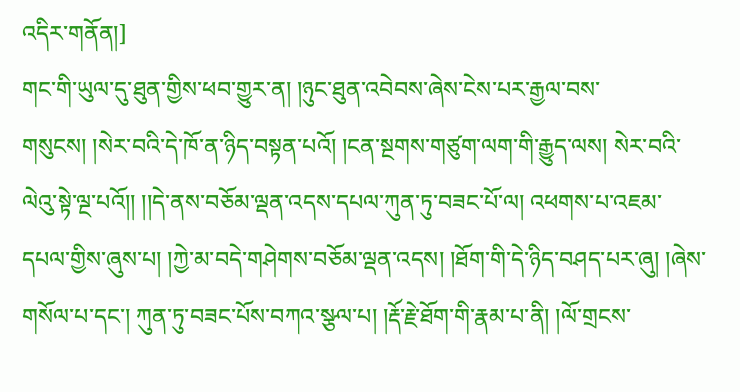འདིར་གནོན།]
གང་གི་ཡུལ་དུ་ཐུན་གྱིས་ཕབ་གྱུར་ན། །ཉུང་ཐུན་འབེབས་ཞེས་ངེས་པར་རྒྱལ་བས་གསུངས། །སེར་བའི་དེ་ཁོ་ན་ཉིད་བསྟན་པའོ། །ངན་སྔགས་གཙུག་ལག་གི་རྒྱུད་ལས། སེར་བའི་ལེའུ་སྟེ་ལྔ་པའོ།། །།དེ་ནས་བཅོམ་ལྡན་འདས་དཔལ་ཀུན་ཏུ་བཟང་པོ་ལ། འཕགས་པ་འཇམ་དཔལ་གྱིས་ཞུས་པ། །ཀྱེ་མ་བདེ་གཤེགས་བཅོམ་ལྡན་འདས། །ཐོག་གི་དེ་ཉིད་བཤད་པར་ཞུ། །ཞེས་གསོལ་པ་དང་། ཀུན་ཏུ་བཟང་པོས་བཀའ་སྩལ་པ། །རྡོ་རྗེ་ཐོག་གི་རྣམ་པ་ནི། །ལོ་གྲངས་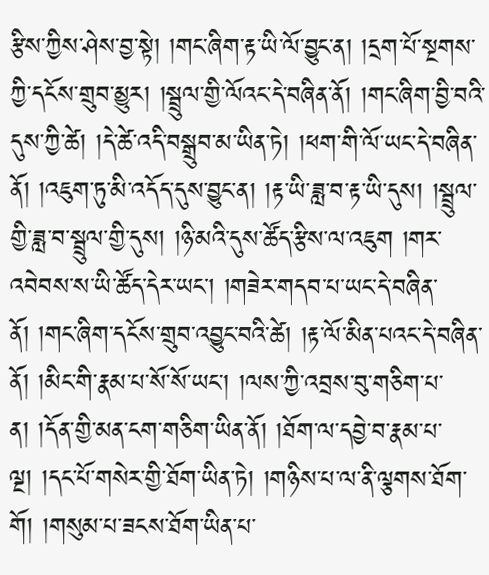རྩིས་ཀྱིས་ཤེས་བྱ་སྟེ། །གང་ཞིག་རྟ་ཡི་ལོ་བྱུང་ན། །དྲག་པོ་སྔགས་ཀྱི་དངོས་གྲུབ་མྱུར། །སྦྲུལ་གྱི་ལོའང་དེ་བཞིན་ནོ། །གང་ཞིག་བྱི་བའི་དུས་ཀྱི་ཚེ། །དེ་ཚེ་འདི་བསྒྲུབ་མ་ཡིན་ཏེ། །ཕག་གི་ལོ་ཡང་དེ་བཞིན་ནོ། །འཇུག་ཏུ་མི་འདོད་དུས་བྱུང་ན། །རྟ་ཡི་ཟླ་བ་རྟ་ཡི་དུས། །སྦྲུལ་གྱི་ཟླ་བ་སྦྲུལ་གྱི་དུས། །ཉི་མའི་དུས་ཚོད་རྩིས་ལ་འཇུག །གར་འབེབས་ས་ཡི་ཚོད་དེར་ཡང་། །གཟེར་གདབ་པ་ཡང་དེ་བཞིན་ནོ། །གང་ཞིག་དངོས་གྲུབ་འབྱུང་བའི་ཚེ། །རྟ་ལོ་མིན་པའང་དེ་བཞིན་ནོ། །མིང་གི་རྣམ་པ་སོ་སོ་ཡང་། །ལས་ཀྱི་འབྲས་བུ་གཅིག་པ་ན། །དོན་གྱི་མན་ངག་གཅིག་ཡིན་ནོ། །ཐོག་ལ་དབྱེ་བ་རྣམ་པ་ལྔ། །དང་པོ་གསེར་གྱི་ཐོག་ཡིན་ཏེ། །གཉིས་པ་ལ་ནི་ལྕགས་ཐོག་གོ། །གསུམ་པ་ཟངས་ཐོག་ཡིན་པ་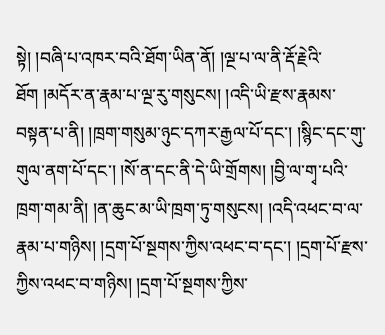སྟེ། །བཞི་པ་འཁར་བའི་ཐོག་ཡིན་ནོ། །ལྔ་པ་ལ་ནི་རྡོ་རྗེའི་ཐོག །མདོར་ན་རྣམ་པ་ལྔ་རུ་གསུངས། །འདི་ཡི་རྫས་རྣམས་བསྟན་པ་ནི། །ཁྲག་གསུམ་ཉུང་དཀར་རྒྱལ་པོ་དང་། །སྙིང་དང་གུ་གུལ་ནག་པོ་དང་། །སོ་ན་དང་ནི་དེ་ཡི་གྲོགས། །བྱི་ལ་གྭ་པའི་ཁྲག་གམ་ནི། །ན་ཆུང་མ་ཡི་ཁྲག་ཏུ་གསུངས། །འདི་འཕང་བ་ལ་རྣམ་པ་གཉིས། །དྲག་པོ་སྔགས་ཀྱིས་འཕང་བ་དང་། །དྲག་པོ་རྫས་ཀྱིས་འཕང་བ་གཉིས། །དྲག་པོ་སྔགས་ཀྱིས་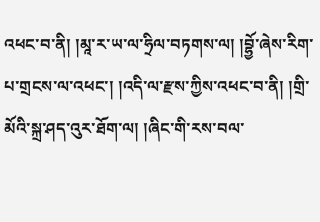འཕང་བ་ནི། །མཱ་ར་ཡ་ལ་ཧྲིལ་བཏགས་ལ། །བྷྱོ་ཞེས་རིག་པ་གྲངས་ལ་འཕང་། །འདི་ལ་རྫས་ཀྱིས་འཕང་བ་ནི། །གྲི་མོའི་སྐྲ་ཤད་འུར་ཐོག་ལ། །ཞིང་གི་རས་བལ་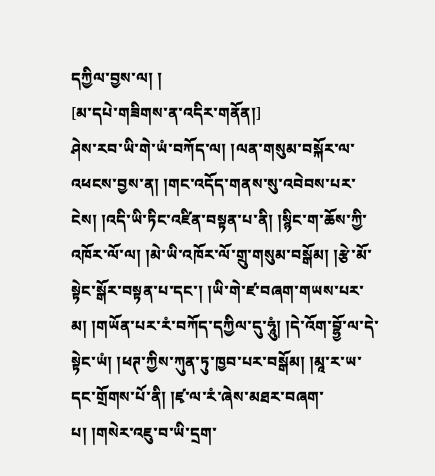དཀྱིལ་བྱས་ལ། །
[མ་དཔེ་གཟིགས་ན་འདིར་གནོན།]
ཤེས་རབ་ཡི་གེ་ཡཾ་བཀོད་ལ། །ལན་གསུམ་བསྐོར་ལ་འཕངས་བྱས་ན། །གང་འདོད་གནས་སུ་འབེབས་པར་ངེས། །འདི་ཡི་ཏིང་འཛིན་བསྟན་པ་ནི། །སྙིང་ག་ཆོས་ཀྱི་འཁོར་ལོ་ལ། །མེ་ཡི་འཁོར་ལོ་གྲུ་གསུམ་བསྒོམ། །རྩེ་མོ་སྟེང་སྒོར་བསྟན་པ་དང་། །ཡི་གེ་ཛ་བཞག་གཡས་པར་མ། །གཡོན་པར་རཾ་བཀོད་དཀྱིལ་དུ་ཧཱུཾ། །དེ་འོག་བྷྱོ་ལ་དེ་སྟེང་ཡཾ། །ཕཊ་ཀྱིས་ཀུན་ཏུ་ཁྱབ་པར་བསྒོམ། །མཱ་ར་ཡ་དང་གྲོགས་པོ་ནི། །ཛྭ་ལ་རཾ་ཞེས་མཐར་བཞག་པ། །གསེར་འཇུ་བ་ཡི་དྲག་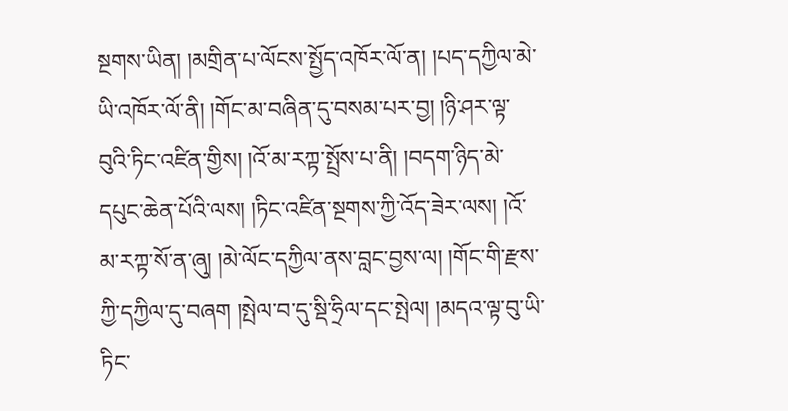སྔགས་ཡིན། །མགྲིན་པ་ལོངས་སྤྱོད་འཁོར་ལོ་ན། །པད་དཀྱིལ་མེ་ཡི་འཁོར་ལོ་ནི། །གོང་མ་བཞིན་དུ་བསམ་པར་བྱ། །ཉི་ཤར་ལྟ་བུའི་ཏིང་འཛིན་གྱིས། །འོ་མ་རཀྟ་སྤྲོས་པ་ནི། །བདག་ཉིད་མེ་དཔུང་ཆེན་པོའི་ལས། །ཏིང་འཛིན་སྔགས་ཀྱི་འོད་ཟེར་ལས། །འོ་མ་རཀྟ་སོ་ན་ཞུ། །མེ་ལོང་དཀྱིལ་ནས་བླང་བྱས་ལ། །གོང་གི་རྫས་ཀྱི་དཀྱིལ་དུ་བཞག །སྤེལ་བ་དུ་སྡི་ཧྲིལ་དང་སྤེལ། །མདའ་ལྟ་བུ་ཡི་ཏིང་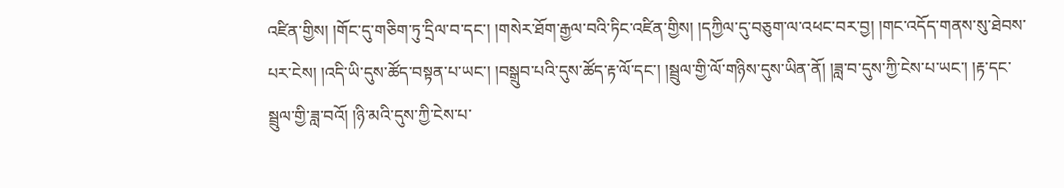འཛིན་གྱིས། །གོང་དུ་གཅིག་ཏུ་དྲིལ་བ་དང་། །གསེར་ཐོག་རྒྱལ་བའི་ཏིང་འཛིན་གྱིས། །དཀྱིལ་དུ་བཅུག་ལ་འཕང་བར་བྱ། །གང་འདོད་གནས་སུ་ཐེབས་པར་ངེས། །འདི་ཡི་དུས་ཚོད་བསྟན་པ་ཡང་། །བསྒྲུབ་པའི་དུས་ཚོད་རྟ་ལོ་དང་། །སྦྲུལ་གྱི་ལོ་གཉིས་དུས་ཡིན་ནོ། །ཟླ་བ་དུས་ཀྱི་ངེས་པ་ཡང་། །རྟ་དང་སྦྲུལ་གྱི་ཟླ་བའོ། །ཉི་མའི་དུས་ཀྱི་ངེས་པ་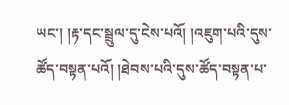ཡང་། །རྟ་དང་སྦྲུལ་དུ་ངེས་པའོ། །འཇུག་པའི་དུས་ཚོད་བསྟན་པའོ། །ཐེབས་པའི་དུས་ཚོད་བསྟན་པ་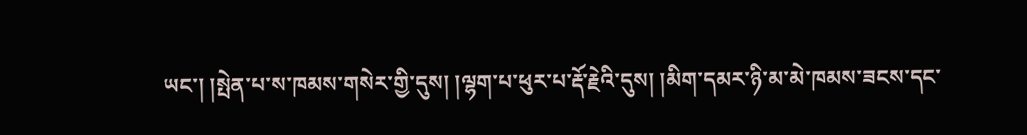ཡང་། །སྤེན་པ་ས་ཁམས་གསེར་གྱི་དུས། །ལྷག་པ་ཕུར་པ་རྡོ་རྗེའི་དུས། །མིག་དམར་ཉི་མ་མེ་ཁམས་ཟངས་དང་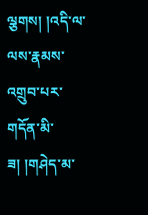ལྕགས། །འདི་ལ་ལས་རྣམས་འགྲུབ་པར་གདོན་མི་ཟ། །གཤེད་མ་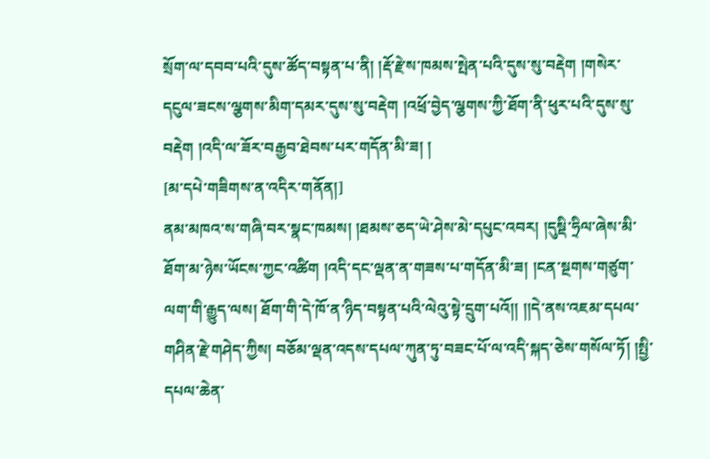སྲོག་ལ་དབབ་པའི་དུས་ཚོད་བསྟན་པ་ནི། །རྡོ་རྗེ་ས་ཁམས་སྤེན་པའི་དུས་སུ་བརྡེག །གསེར་དངུལ་ཟངས་ལྕགས་མིག་དམར་དུས་སུ་བརྡེག །འཕྲོ་བྱེད་ལྕགས་ཀྱི་ཐོག་ནི་ཕུར་པའི་དུས་སུ་བརྡེག །འདི་ལ་ཟོར་བརྒྱབ་ཐེབས་པར་གདོན་མི་ཟ། །
[མ་དཔེ་གཟིགས་ན་འདིར་གནོན།]
ནམ་མཁའ་ས་གཞི་བར་སྣང་ཁམས། །ཐམས་ཅད་ཡེ་ཤེས་མེ་དཔུང་འབར། །དུསྡི་ཧྲིལ་ཞེས་མི་ཐོག་མ་ཉེས་ཡོངས་ཀྱང་འཚིག །འདི་དང་ལྡན་ན་གཟས་པ་གདོན་མི་ཟ། །ངན་སྔགས་གཙུག་ལག་གི་རྒྱུད་ལས། ཐོག་གི་དེ་ཁོ་ན་ཉིད་བསྟན་པའི་ལེའུ་སྟེ་དྲུག་པའོ།། །།དེ་ནས་འཇམ་དཔལ་གཤིན་རྗེ་གཤེད་ཀྱིས། བཅོམ་ལྡན་འདས་དཔལ་ཀུན་ཏུ་བཟང་པོ་ལ་འདི་སྐད་ཅེས་གསོལ་ཏོ། །སྤྱི་དཔལ་ཆེན་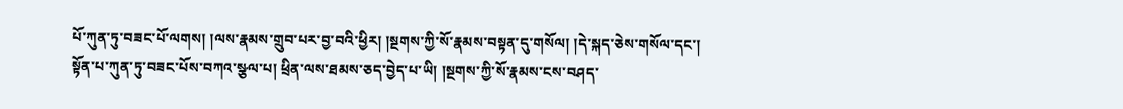པོ་ཀུན་ཏུ་བཟང་པོ་ལགས། །ལས་རྣམས་གྲུབ་པར་བྱ་བའི་ཕྱིར། །སྔགས་ཀྱི་སོ་རྣམས་བསྟན་དུ་གསོལ། །དེ་སྐད་ཅེས་གསོལ་དང་། སྟོན་པ་ཀུན་ཏུ་བཟང་པོས་བཀའ་སྩལ་པ། ཕྲིན་ལས་ཐམས་ཅད་བྱེད་པ་ཡི། །སྔགས་ཀྱི་སོ་རྣམས་ངས་བཤད་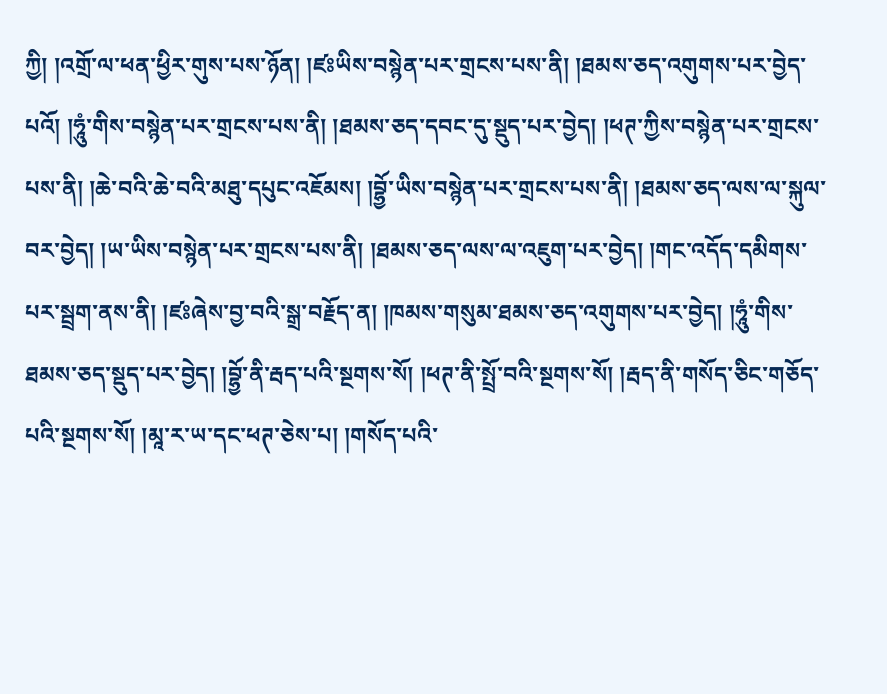ཀྱི། །འགྲོ་ལ་ཕན་ཕྱིར་གུས་པས་ཉོན། །ཛཿཡིས་བསྙེན་པར་གྲངས་པས་ནི། །ཐམས་ཅད་འགུགས་པར་བྱེད་པའོ། །ཧཱུཾ་གིས་བསྙེན་པར་གྲངས་པས་ནི། །ཐམས་ཅད་དབང་དུ་སྡུད་པར་བྱེད། །ཕཊ་ཀྱིས་བསྙེན་པར་གྲངས་པས་ནི། །ཆེ་བའི་ཆེ་བའི་མཐུ་དཔུང་འཇོམས། །བྷྱོ་ཡིས་བསྙེན་པར་གྲངས་པས་ནི། །ཐམས་ཅད་ལས་ལ་སྐུལ་བར་བྱེད། །ཡ་ཡིས་བསྙེན་པར་གྲངས་པས་ནི། །ཐམས་ཅད་ལས་ལ་འཇུག་པར་བྱེད། །གང་འདོད་དམིགས་པར་སྦྲག་ནས་ནི། །ཛཿཞེས་བྱ་བའི་སྒྲ་བརྗོད་ན། །ཁམས་གསུམ་ཐམས་ཅད་འགུགས་པར་བྱེད། །ཧཱུཾ་གིས་ཐམས་ཅད་སྡུད་པར་བྱེད། །བྷྱོ་ནི་རྦད་པའི་སྔགས་སོ། །ཕཊ་ནི་སྤྲོ་བའི་སྔགས་སོ། །རྦད་ནི་གསོད་ཅིང་གཅོད་པའི་སྔགས་སོ། །མཱ་ར་ཡ་དང་ཕཊ་ཅེས་པ། །གསོད་པའི་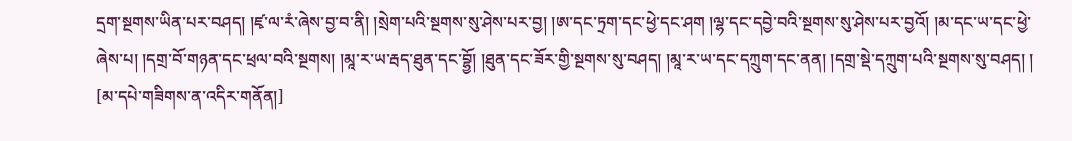དྲག་སྔགས་ཡིན་པར་བཤད། །ཛྭ་ལ་རཾ་ཞེས་བྱ་བ་ནི། །སྲེག་པའི་སྔགས་སུ་ཤེས་པར་བྱ། །ཨ་དང་ཏྲག་དང་ཕྱེ་དང་ཤག །ལྷ་དང་དབྱེ་བའི་སྔགས་སུ་ཤེས་པར་བྱའོ། །མ་དང་ཡ་དང་ཕྱེ་ཞེས་པ། །དགྲ་བོ་གཉན་དང་ཕྲལ་བའི་སྔགས། །མཱ་ར་ཡ་རྦད་ཐུན་དང་བྷྱོ། །ཐུན་དང་ཟོར་གྱི་སྔགས་སུ་བཤད། །མཱ་ར་ཡ་དང་དཀྲུག་དང་ནན། །དགྲ་སྡེ་དཀྲུག་པའི་སྔགས་སུ་བཤད། །
[མ་དཔེ་གཟིགས་ན་འདིར་གནོན།]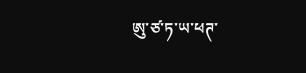ཨུ་ཙ་ཏ་ཡ་ཕཊ་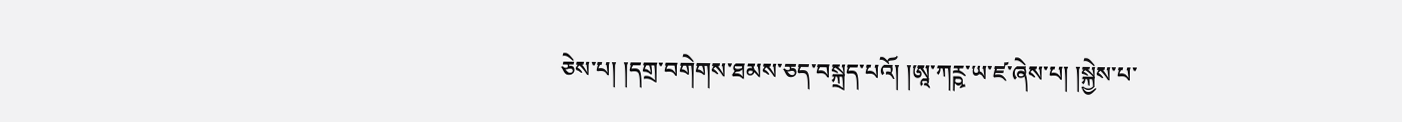ཅེས་པ། །དགྲ་བགེགས་ཐམས་ཅད་བསྐྲད་པའོ། །ཨཱ་ཀཪྵ་ཡ་ཛ་ཞེས་པ། །སྐྱེས་པ་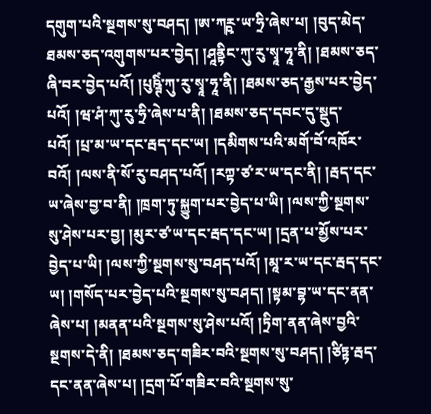དགུག་པའི་སྔགས་སུ་བཤད། །ཨ་ཀཪྵ་ཡ་ཧྲི་ཞེས་པ། །བུད་མེད་ཐམས་ཅད་འགུགས་པར་བྱེད། །ཤཱནྟིང་ཀུ་རུ་སྭཱ་ཧཱ་ནི། །ཐམས་ཅད་ཞི་བར་བྱེད་པའོ། །པུཥྚིཾ་ཀུ་རུ་སྭཱ་ཧཱ་ནི། །ཐམས་ཅད་རྒྱས་པར་བྱེད་པའོ། །ཝ་ཤཾ་ཀུ་རུ་ཧྲི་ཞེས་པ་ནི། །ཐམས་ཅད་དབང་དུ་སྡུད་པའོ། །པྲ་མ་ཡ་དང་རྦད་དང་ཡ། །དམིགས་པའི་མགོ་བོ་འཁོར་བའོ། །ལས་ནི་སོ་རུ་བཤད་པའོ། །རཀྟ་ཙ་ར་ཡ་དང་ནི། །རྦད་དང་ཡ་ཞེས་བྱ་བ་ནི། །ཁྲག་ཏུ་སྐྱུག་པར་བྱེད་པ་ཡི། །ལས་ཀྱི་སྔགས་སུ་ཤེས་པར་བྱ། །མུར་ཙ་ཡ་དང་རྦད་དང་ཡ། །དྲན་པ་མྱོས་པར་བྱེད་པ་ཡི། །ལས་ཀྱི་སྔགས་སུ་བཤད་པའོ། །མཱ་ར་ཡ་དང་རྦད་དང་ཡ། །གསོད་པར་བྱེད་པའི་སྔགས་སུ་བཤད། །སྟམ་བྷ་ཡ་དང་ནན་ཞེས་པ། །མནན་པའི་སྔགས་སུ་ཤེས་པའོ། །ཏྲིག་ནན་ཞེས་བྱའི་སྔགས་དེ་ནི། །ཐམས་ཅད་གཟིར་བའི་སྔགས་སུ་བཤད། །ཙིཏྟ་རྦད་དང་ནན་ཞེས་པ། །དྲག་པོ་གཟིར་བའི་སྔགས་སུ་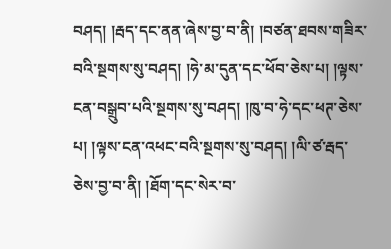བཤད། །རྦད་དང་ནན་ཞེས་བྱ་བ་ནི། །བཙན་ཐབས་གཟིར་བའི་སྔགས་སུ་བཤད། །ཧེ་མ་དུན་དང་ཕོབ་ཅེས་པ། །ལྟས་ངན་བསྒྲུབ་པའི་སྔགས་སུ་བཤད། །ཁུ་བ་ཧེ་དང་ཕཊ་ཅེས་པ། །ལྟས་ངན་འཕང་བའི་སྔགས་སུ་བཤད། །ལི་ཙ་རྦད་ཅེས་བྱ་བ་ནི། །ཐོག་དང་སེར་བ་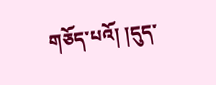གཅོད་པའོ། །དུད་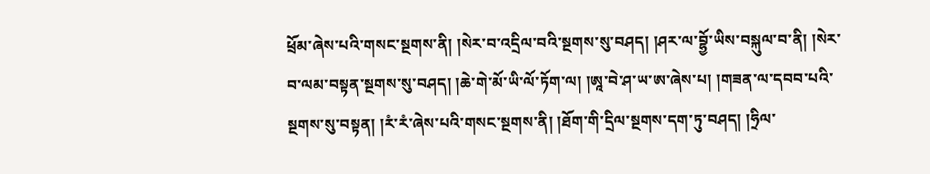ཕྲོམ་ཞེས་པའི་གསང་སྔགས་ནི། །སེར་བ་འདྲིལ་བའི་སྔགས་སུ་བཤད། །ཤར་ལ་བྷྱོ་ཡིས་བསྐུལ་བ་ནི། །སེར་བ་ལམ་བསྟན་སྔགས་སུ་བཤད། །ཆེ་གེ་མོ་ཡི་ལོ་ཏོག་ལ། །ཨཱ་བེ་ཤ་ཡ་ཨ་ཞེས་པ། །གཟན་ལ་དབབ་པའི་སྔགས་སུ་བསྟན། །རཾ་རཾ་ཞེས་པའི་གསང་སྔགས་ནི། །ཐོག་གི་དྲིལ་སྔགས་དག་ཏུ་བཤད། །ཧྲིལ་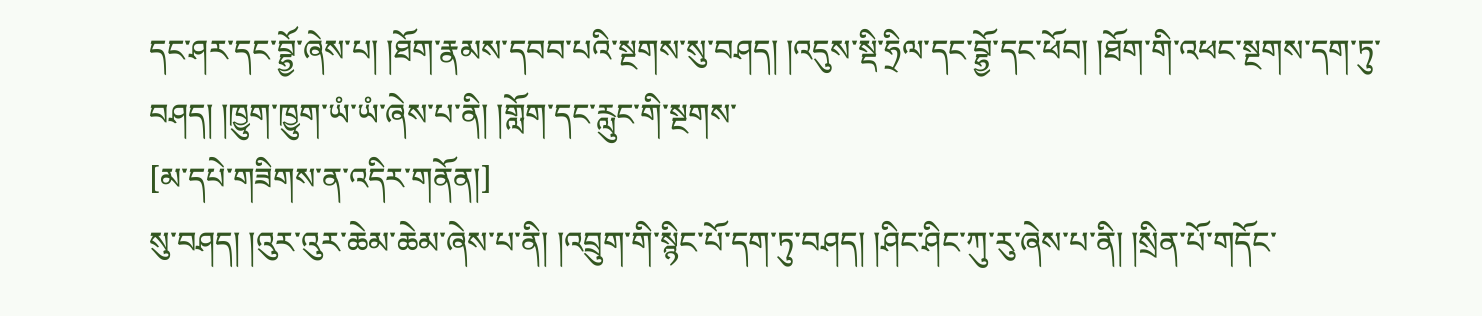དང་ཤར་དང་བྷྱོ་ཞེས་པ། །ཐོག་རྣམས་དབབ་པའི་སྔགས་སུ་བཤད། །འདུས་སྡི་ཧྲིལ་དང་བྷྱོ་དང་ཕོབ། །ཐོག་གི་འཕང་སྔགས་དག་ཏུ་བཤད། །ཁྱུག་ཁྱུག་ཡཾ་ཡཾ་ཞེས་པ་ནི། །གློག་དང་རླུང་གི་སྔགས་
[མ་དཔེ་གཟིགས་ན་འདིར་གནོན།]
སུ་བཤད། །འུར་འུར་ཆེམ་ཆེམ་ཞེས་པ་ནི། །འབྲུག་གི་སྙིང་པོ་དག་ཏུ་བཤད། །ཤིང་ཤིང་ཀུ་རུ་ཞེས་པ་ནི། །སྲིན་པོ་གདོང་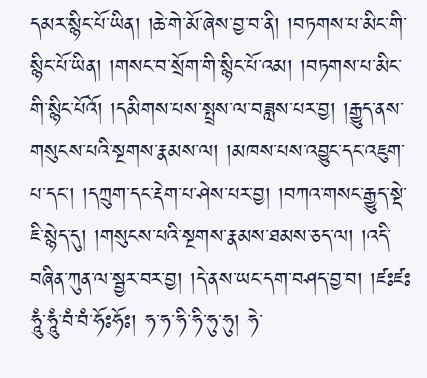དམར་སྙིང་པོ་ཡིན། །ཆེ་གེ་མོ་ཞེས་བྱ་བ་ནི། །བཏགས་པ་མིང་གི་སྙིང་པོ་ཡིན། །གསང་བ་སྲོག་གི་སྙིང་པོ་འམ། །བཏགས་པ་མིང་གི་སྙིང་པོའོ། །དམིགས་པས་སྤྲས་ལ་བཟླས་པར་བྱ། །རྒྱུད་ནས་གསུངས་པའི་སྔགས་རྣམས་ལ། །མཁས་པས་འབྱུང་དང་འཇུག་པ་དང་། །དཀྲུག་དང་རྡེག་པ་ཤེས་པར་བྱ། །བཀའ་གསང་རྒྱུད་སྡེ་ཇི་སྙེད་དུ། །གསུངས་པའི་སྔགས་རྣམས་ཐམས་ཅད་ལ། །འདི་བཞིན་ཀུན་ལ་སྦྱར་བར་བྱ། །དེ་ནས་ཡང་དག་བཤད་བྱ་བ། །ཛཿཛཿཧཱུཾ་ཧཱུཾ་བཾ་བཾ་ཧོཿཧོཿ། ཧ་ཧ་ཧི་ཧི་ཧུ་ཧུ། ཧེ་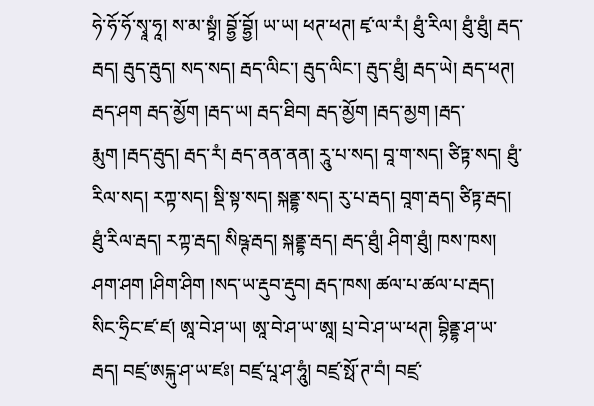ཧེ་ཧོ་ཧོ་སྭཱ་ཧཱ། ས་མ་སྟྭཾ། བྷྱོ་བྷྱོ། ཡ་ཡ། ཕཊ་ཕཊ། ཛྭ་ལ་རཾ། ཐུཾ་རིལ། ཐུཾ་ཐུཾ། རྦད་རྦད། རྦུད་རྦུད། སད་སད། རྦད་ལིང་། རྦུད་ལིང་། རྦུད་ཐུཾ། རྦད་ཡེ། རྦད་ཕཊ། རྦད་ཤག རྦད་མྱོག །རྦད་ཡ། རྦད་ཐིབ། རྦད་མྱོག །རྦད་མྱག །རྦད་རྨུག །རྦད་རྦུད། རྦད་རཾ། རྦད་ནན་ནན། རཱུ་པ་སད། བཱ་ག་སད། ཙིཏྟ་སད། ཐུཾ་རིལ་སད། རཀྟ་སད། སྡི་སྟ་སད། སྐནྡྷ་སད། རུ་པ་རྦད། བཱག་རྦད། ཙིཏྟ་རྦད། ཐུཾ་རིལ་རྦད། རཀྟ་རྦད། སིཥྚ་རྦད། སྐནྡྷ་རྦད། རྦད་ཐུཾ། ཤིག་ཐུཾ། ཁས་ཁས། ཤག་ཤག །ཤིག་ཤིག །སད་ཡ་རྡུབ་རྡུབ། རྦད་ཁས། ཚལ་པ་ཚལ་པ་རྦད། སིང་ཧྲིང་ཛ་ཛ། ཨཱ་བེ་ཤ་ཡ། ཨཱ་བེ་ཤ་ཡ་ཨཱ། པྲ་བེ་ཤ་ཡ་ཕཊ། བྷིནྡྷ་ཤ་ཡ་རྦད། བཛྲ་ཨངྐུ་ཤ་ཡ་ཛཿ། བཛྲ་པཱ་ཤ་ཧཱུཾ། བཛྲ་སྥོ་ཊ་བཾ། བཛྲ་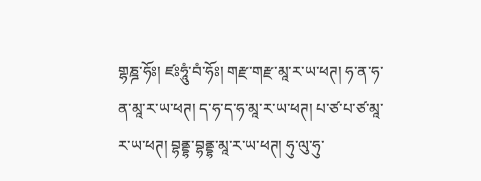གྷཎྜ་ཧོཿ། ཛཿཧཱུཾ་བཾ་ཧོཿ། གརྫ་གརྫ་མཱ་ར་ཡ་ཕཊ། ཧ་ན་ཧ་ན་མཱ་ར་ཡ་ཕཊ། ད་ཧ་ད་ཧ་མཱ་ར་ཡ་ཕཊ། པ་ཙ་པ་ཙ་མཱ་ར་ཡ་ཕཊ། བྷནྡྷ་བྷནྡྷ་མཱ་ར་ཡ་ཕཊ། ཧུ་ལུ་ཧུ་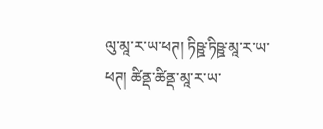ལུ་མཱ་ར་ཡ་ཕཊ། ཏིཥྛ་ཏིཥྛ་མཱ་ར་ཡ་ཕཊ། ཚིནྡ་ཚིནྡ་མཱ་ར་ཡ་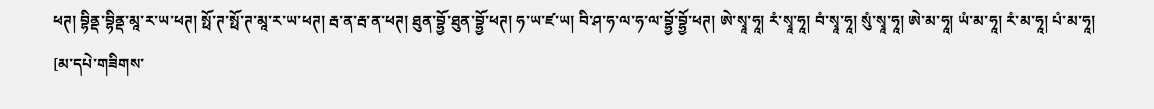ཕཊ། བྷིནྡ་བྷིནྡ་མཱ་ར་ཡ་ཕཊ། སྥོ་ཊ་སྥོ་ཊ་མཱ་ར་ཡ་ཕཊ། རྦ་ན་རྦ་ན་ཕཊ། ཐུན་བྷྱོ་ཐུན་བྷྱོ་ཕཊ། ཧ་ཡ་ཛ་ཡ། བི་ཤ་ཧ་ལ་ཧ་ལ་བྷྱོ་བྷྱོ་ཕཊ། ཨེ་སྭཱ་ཧཱ། རཾ་སྭཱ་ཧཱ། བཾ་སྭཱ་ཧཱ། སུཾ་སྭཱ་ཧཱ། ཨེ་མ་ཧཱ། ཡཾ་མ་ཧཱ། རཾ་མ་ཧཱ། པཾ་མ་ཧཱ།
[མ་དཔེ་གཟིགས་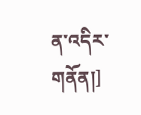ན་འདིར་གནོན།]